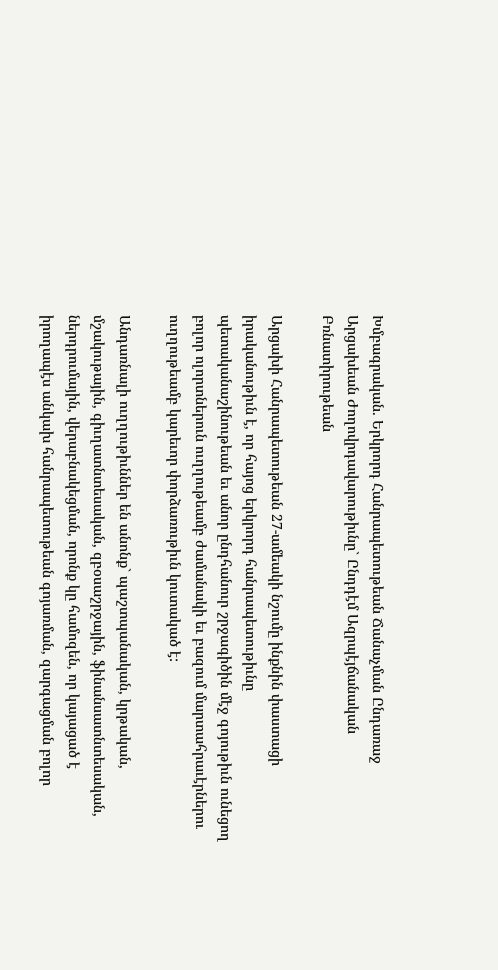Խմբագրական. Երկրորդ Հանրապետութեան Ճանաչման Ընդառաջ Արցախեան Ժողովրդավարութիւնը` Ընդդէմ Ազրպէյճանական Բռնատիրութեան

Արցախի Հանրապետութեան 27-ամեակի նշումը ինքնին փաստացի իրականութիւն է, որ հայոց երկրորդ հանրապետութիւնը պետականաշինութեան եւ անոր ընդհանուր շրջագիծին մէջ գոյութիւն ունեցող բոլոր ոլորտներուն ուղղութեամբ ժամանակի եւ բազում մարտահրաւէրներու ուղղութեամբ կարեւոր փորձառութիւն կուտակած է:

Անդառնալի ուղղութիւններ են անոնք` պաշտպանական, կրթական, մշակութային, գիւղատնտեսական, զբօսաշրջային, ֆինանսատնտեսական, ներդրումային, վերաբնակեցման, որոնք կը համոզեն, որ կայացած է իրողապէս անկախ հանրապետութեան գոյառման, զարգացման բոլոր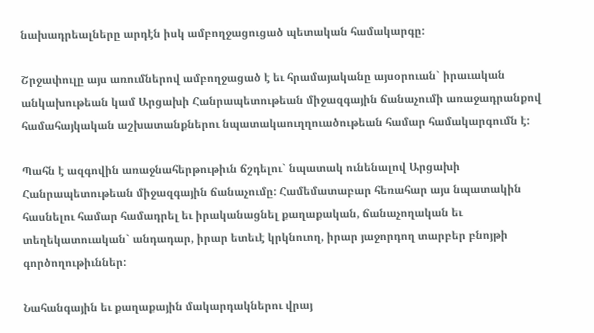նախադրեալները արդէն իսկ ամբողջացուցած պետական համակարգը:

Շրջափուլը այս առումներով ամբողջացած է եւ հրամայականը այսօրուան` իրաւական անկախութեան կամ Արցախի Հանրապետութեան միջազգային ճանաչումի առաջադրանքով համահայկական աշխատանքներու նպատակաուղղուածութեան համար համակարգումն է:

Պահն է ազգովին առաջնահերթութիւն ճշդելու` նպատակ ունենալով Արցախի Հանրապետութեան միջազգային ճանաչումը: Համեմատաբար հեռահար այս նպատակին հասնելու համար համադրել եւ իրականացնել քաղաքական, ճանաչողական եւ տեղեկատուական` անդադար, իրար ետեւէ կրկնուող, իրար յաջորդող տարբեր բնոյթի գործողութիւններ:

Նահանգային եւ քաղաքային մակարդակներու վրայ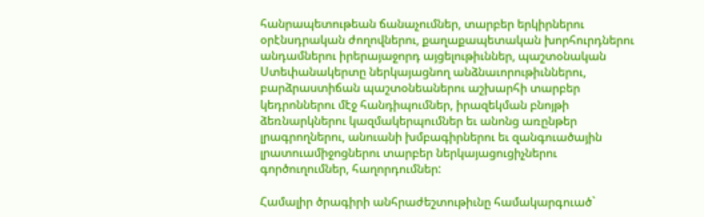հանրապետութեան ճանաչումներ, տարբեր երկիրներու օրէնսդրական ժողովներու, քաղաքապետական խորհուրդներու անդամներու իրերայաջորդ այցելութիւններ, պաշտօնական Ստեփանակերտը ներկայացնող անձնաւորութիւններու, բարձրաստիճան պաշտօնեաներու աշխարհի տարբեր կեդրոններու մէջ հանդիպումներ, իրազեկման բնոյթի ձեռնարկներու կազմակերպումներ եւ անոնց առընթեր լրագրողներու, անուանի խմբագիրներու եւ զանգուածային լրատուամիջոցներու տարբեր ներկայացուցիչներու գործուղումներ, հաղորդումներ:

Համալիր ծրագիրի անհրաժեշտութիւնը համակարգուած`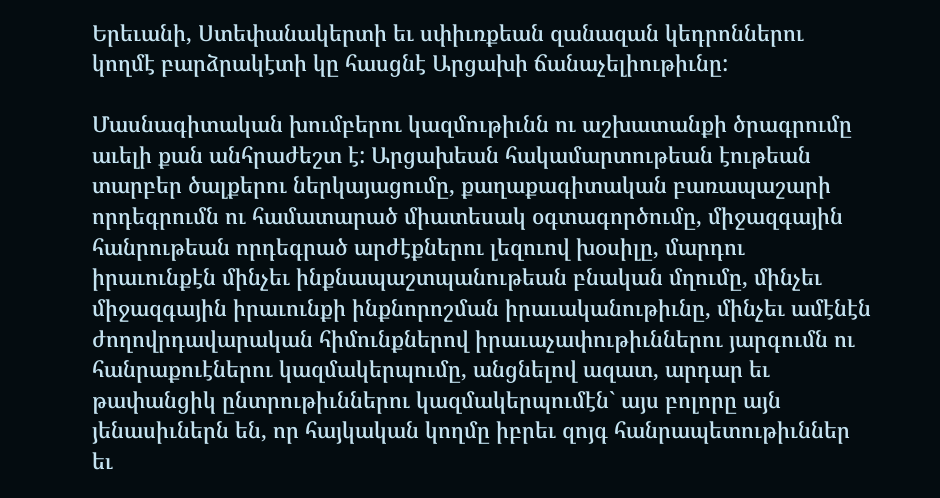Երեւանի, Ստեփանակերտի եւ սփիւռքեան զանազան կեդրոններու կողմէ բարձրակէտի կը հասցնէ Արցախի ճանաչելիութիւնը:

Մասնագիտական խումբերու կազմութիւնն ու աշխատանքի ծրագրումը աւելի քան անհրաժեշտ է: Արցախեան հակամարտութեան էութեան տարբեր ծալքերու ներկայացումը, քաղաքագիտական բառապաշարի որդեգրումն ու համատարած միատեսակ օգտագործումը, միջազգային հանրութեան որդեգրած արժէքներու լեզուով խօսիլը, մարդու իրաւունքէն մինչեւ ինքնապաշտպանութեան բնական մղումը, մինչեւ միջազգային իրաւունքի ինքնորոշման իրաւականութիւնը, մինչեւ ամէնէն ժողովրդավարական հիմունքներով իրաւաչափութիւններու յարգումն ու հանրաքուէներու կազմակերպումը, անցնելով ազատ, արդար եւ թափանցիկ ընտրութիւններու կազմակերպումէն` այս բոլորը այն յենասիւներն են, որ հայկական կողմը իբրեւ զոյգ հանրապետութիւններ եւ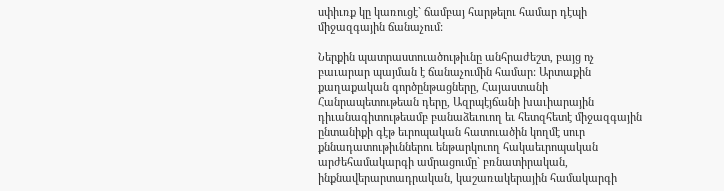սփիւռք կը կառուցէ` ճամբայ հարթելու համար դէպի միջազգային ճանաչում:

Ներքին պատրաստուածութիւնը անհրաժեշտ, բայց ոչ բաւարար պայման է ճանաչումին համար: Արտաքին քաղաքական գործընթացները, Հայաստանի Հանրապետութեան դերը, Ազրպէյճանի խաւիարային դիւանագիտութեամբ բանաձեւուող եւ հետզհետէ միջազգային ընտանիքի գէթ եւրոպական հատուածին կողմէ սուր քննադատութիւններու ենթարկուող հակաեւրոպական արժեհամակարգի ամրացումը` բռնատիրական, ինքնավերարտադրական, կաշառակերային համակարգի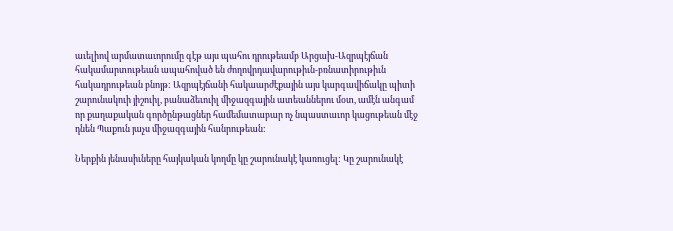աւելիով արմատաւորումը գէթ այս պահու դրութեամբ Արցախ-Ազրպէյճան հակամարտութեան ապահոված են ժողովրդավարութիւն-բռնատիրութիւն հակադրութեան բնոյթ: Ազրպէյճանի հակաարժէքային այս կարգավիճակը պիտի շարունակուի յիշուիլ, բանաձեւուիլ միջազգային ատեաններու մօտ, ամէն անգամ որ քաղաքական գործընթացներ համեմատաբար ոչ նպաստաւոր կացութեան մէջ դնեն Պաքուն յաչս միջազգային հանրութեան:

Ներքին յենասիւները հայկական կողմը կը շարունակէ կառուցել: Կը շարունակէ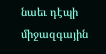նաեւ դէպի միջազգային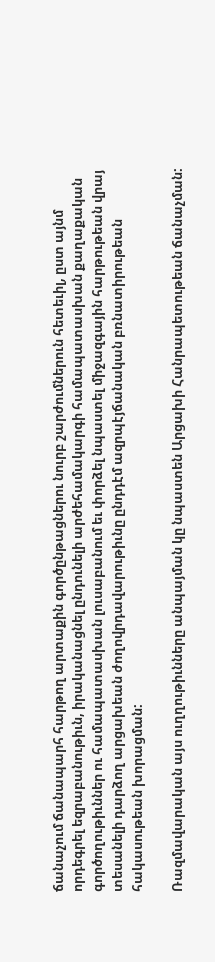ճանաչում ճանապարհ հարթող արտաքին գործընթացներու նուրբ շարժումներուն հետեւիլ, ըստ այնմ որդեգրել եզրաբանութիւն, իրականացնել ընդունելի արժեհամակարգի համապատասխան քաղաքական գործողութիւններ ու համապատասխան լուսաբանում եւ փորձել նպաստել միջազգային հարթութեան վրայ տեսանելի դարձող արցախեան ժողովրդավարութիւնը ընդդէմ ազրպէյճանական բռնատիրութեան հակասութեան խորացման:

Ռազմավարական այս ուղղութիւնները անպայման կը նպաստեն Արցախի Հանրապետութեան ճանաչման: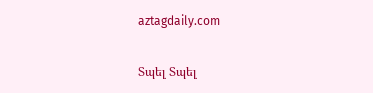aztagdaily.com

Տպել Տպել